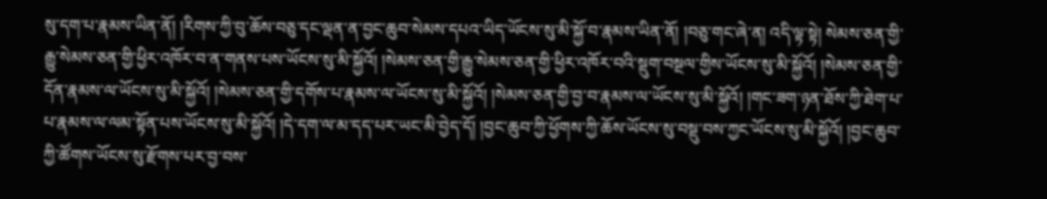སུ་དག་པ་རྣམས་ཡིན་ནོ། །རིགས་ཀྱི་བུ་ཆོས་བཅུ་དང་ལྡན་ན་བྱང་ཆུབ་སེམས་དཔའ་ཡིད་ཡོངས་སུ་མི་སྐྱོ་བ་རྣམས་ཡིན་ནོ། །བཅུ་གང་ཞེ་ན། འདི་ལྟ་སྟེ། སེམས་ཅན་གྱི་རྒྱུ་སེམས་ཅན་གྱི་ཕྱིར་འཁོར་བ་ན་གནས་པས་ཡོངས་སུ་མི་སྐྱོའོ། །སེམས་ཅན་གྱི་རྒྱུ་སེམས་ཅན་གྱི་ཕྱིར་འཁོར་བའི་སྡུག་བསྔལ་གྱིས་ཡོངས་སུ་མི་སྐྱོའོ། །སེམས་ཅན་གྱི་དོན་རྣམས་ལ་ཡོངས་སུ་མི་སྐྱོའོ། །སེམས་ཅན་གྱི་དགོས་པ་རྣམས་ལ་ཡོངས་སུ་མི་སྐྱོའོ། །སེམས་ཅན་གྱི་བྱ་བ་རྣམས་ལ་ཡོངས་སུ་མི་སྐྱོའོ། །གང་ཟག་ཉན་ཐོས་ཀྱི་ཐེག་པ་པ་རྣམས་ལ་ལམ་སྟོན་པས་ཡོངས་སུ་མི་སྐྱོའོ། །དེ་དག་ལ་མ་དད་པར་ཡང་མི་བྱེད་དོ། །བྱང་ཆུབ་ཀྱི་ཕྱོགས་ཀྱི་ཆོས་ཡོངས་སུ་བསྡུ་བས་ཀྱང་ཡོངས་སུ་མི་སྐྱོའོ། །བྱང་ཆུབ་ཀྱི་ཚོགས་ཡོངས་སུ་རྫོགས་པར་བྱ་བས་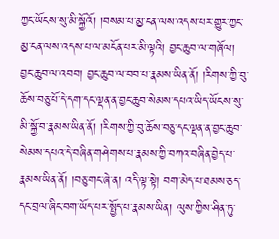ཀྱང་ཡོངས་སུ་མི་སྐྱོའོ། །བསམ་པ་མྱ་ངན་ལས་འདས་པར་གྱུར་ཀྱང་མྱ་ངན་ལས་འདས་པ་ལ་མངོན་པར་མི་ལྟའི། བྱང་ཆུབ་ལ་གཞོལ། བྱང་ཆུབ་ལ་འབབ། བྱང་ཆུབ་ལ་བབ་པ་རྣམས་ཡིན་ནོ། །རིགས་ཀྱི་བུ་ཆོས་བཅུ་པོ་དེ་དག་དང་ལྡན་ན་བྱང་ཆུབ་སེམས་དཔའ་ཡིད་ཡོངས་སུ་མི་སྐྱོ་བ་རྣམས་ཡིན་ནོ། །རིགས་ཀྱི་བུ་ཆོས་བཅུ་དང་ལྡན་ན་བྱང་ཆུབ་སེམས་དཔའ་དེ་བཞིན་གཤེགས་པ་རྣམས་ཀྱི་བཀའ་བཞིན་བྱེད་པ་རྣམས་ཡིན་ནོ། །བཅུ་གང་ཞེ་ན། འདི་ལྟ་སྟེ། བག་མེད་པ་ཐམས་ཅད་དང་བྲལ་ཞིང་བག་ཡོད་པར་སྤྱོད་པ་རྣམས་ཡིན། ལུས་ཀྱིས་ཤིན་ཏུ་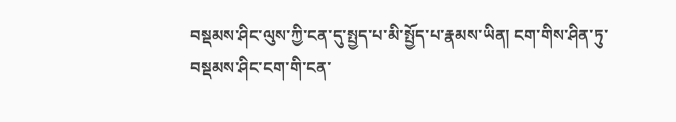བསྡམས་ཤིང་ལུས་ཀྱི་ངན་དུ་སྤྱད་པ་མི་སྤྱོད་པ་རྣམས་ཡིན། ངག་གིས་ཤིན་ཏུ་བསྡམས་ཤིང་ངག་གི་ངན་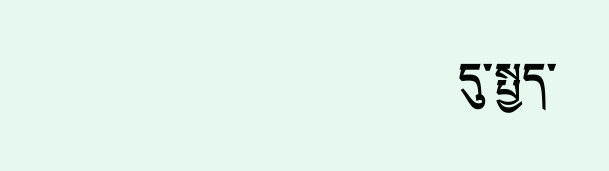དུ་སྤྱད་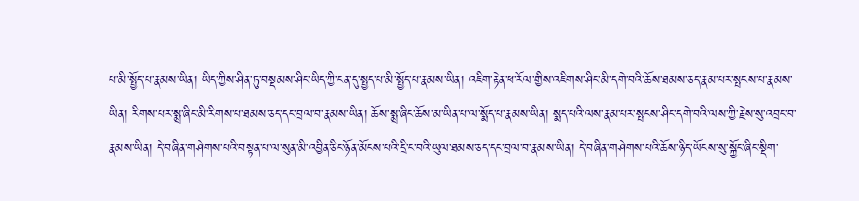པ་མི་སྤྱོད་པ་རྣམས་ཡིན། ཡིད་ཀྱིས་ཤིན་ཏུ་བསྡམས་ཤིང་ཡིད་ཀྱི་ངན་དུ་སྤྱད་པ་མི་སྤྱོད་པ་རྣམས་ཡིན། འཇིག་རྟེན་ཕ་རོལ་གྱིས་འཇིགས་ཤིང་མི་དགེ་བའི་ཆོས་ཐམས་ཅད་རྣམ་པར་སྤངས་པ་རྣམས་ཡིན། རིགས་པར་སྨྲ་ཞིང་མི་རིགས་པ་ཐམས་ཅད་དང་བྲལ་བ་རྣམས་ཡིན། ཆོས་སྨྲ་ཞིང་ཆོས་མ་ཡིན་པ་ལ་སྨོད་པ་རྣམས་ཡིན། སྨད་པའི་ལས་རྣམ་པར་སྤངས་ཤིང་དགེ་བའི་ལས་ཀྱི་རྗེས་སུ་འབྲང་བ་རྣམས་ཡིན། དེ་བཞིན་གཤེགས་པའི་བསྟན་པ་ལ་སུན་མི་འབྱིན་ཅིང་ཉོན་མོངས་པའི་དྲི་ང་བའི་ཡུལ་ཐམས་ཅད་དང་བྲལ་བ་རྣམས་ཡིན། དེ་བཞིན་གཤེགས་པའི་ཆོས་ཉིད་ཡོངས་སུ་སྐྱོང་ཞིང་སྡིག་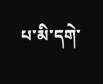པ་མི་དགེ་